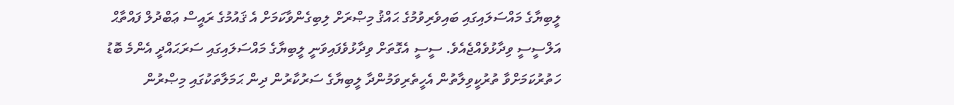ލީބިޔާގެ މައްސަލައިގައި ބައިވެރިވުމުގެ ޙައްޤު މިޞްރަށް ލިބިގެންވާކަމަށް އެ ޤައުމުގެ ރައީސް ޢަބްދުލް ފައްތާޙް އަލްސީސީ ވިދާޅުވެއްޖެއެވެ. ސީސީ އެގޮތަށް ވިދާޅުވެފައިވަނީ ލީބިޔާގެ މައްސަލައިގައި ސަރަޙައްދީ އެންމެ ބޮޑު ހަތުރުކަމަށްވާ ތުރުކީވިލާތުން އެހީތެރިވަމުންދާ ލީބިޔާގެ ސަރުކާރުން ދިން ޙަމަލާތަކުގައި މިޞްރުން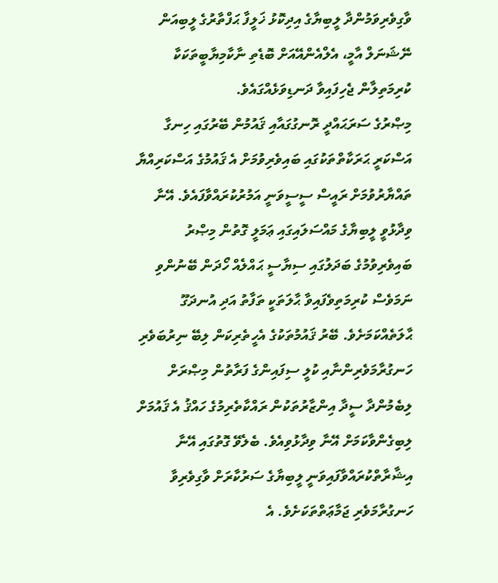ވާގިވެރިވަމުންދާ ލީބިޔާގެ އިދިކޮޅު ޚަލީފާ ޙަފްތާރުގެ ލީބިއަން ނޭޝަނަލް އާމީ، އެލްއެންއޭއަށް ބޮޑެތި ނާކާމިޔާބީތަކަކާ ކުރިމަތިލާން ޖެހިފައިވާ ދަނޑިވަޅެއްގައެވެ.
މިޞްރުގެ ސަރަޙައްދީ ރޮނގުގައާއި ޤައުމުން ބޭރުގައި ހިނގާ އަސްކަރީ ޙަރަކާތްތަކުގައި ބައިވެރިވުމަށް އެ ޤައުމުގެ އަސްކަރިއްޔާ ތައްޔާރުވުމަށް ރައީސް ސީސީވަނީ އަމުރުކުރައްވާފައެވެ. އޭނާ ވިދާޅުވީ ލީބިޔާގެ މައްސަލައިގައި ޢަމަލީ ގޮތުން މިޞްރު ބައިވެރިވުމުގެ ބަދަލުގައި ސިޔާސީ ޙައްލެއް ހޯދަން ބޭނުންވި ނަމަވެސް ކުރިމަތިވެފައިވާ ޙާލަތަކީ ތަފާތު އަދި އުނދަގޫ ޙާލަތެއްކަމަށެވެ. ބޭރު ޤައުމުތަކުގެ އެހީތެރިކަން ލިބޭ ނިރުބަވެރި ހަނގުރާމަވެރިންނާއި ކުލީ ސިފައިންގެ ފަރާތުން މިޞްރަށް ލިބެމުންދާ ސީދާ އިންޒާރުތަކުން ރައްކާތެރިމުގެ ހައްޤު އެ ޤައުމަށް ލިބިގެންވާކަމަށް އޭނާ ވިދާޅުވިއެވެ. ބެލެވޭ ގޮތުގައި އޭނާ އިޝާރާތްކުރައްވާފައިވަނީ ލީބިޔާގެ ސަރުކާރަށް ވާގިވެރިވާ ހަނގުރާމަވެރި ޖަމާޢަތްތަކަށެވެ. އެ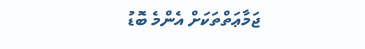ޖަމާޢަތްތަކަށް އެންމެ ބޮޑު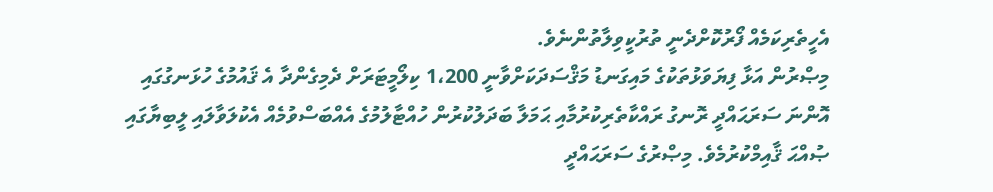އެހީތެރިކަމެއް ފޯރުކޮށްދެނީ ތުރުކީވިލާތުންނެވެ.
މިޞްރުން އަޅާ ފިޔަވަޅުތަކުގެ މައިގަނޑު މަޤްސަދަކަށްވާނީ 1،200 ކިލޯމީޓަރަށް ދެމިގެންދާ އެ ޤައުމުގެ ހުޅަނގުގައި އޮންނަ ސަރަޙައްދީ ރޮނގު ރައްކާތެރިކުރުމާއި ޙަމަލާ ބަދަލުކުރުން ހުއްޓާލުމުގެ އެއްބަސްވުމެއް އެކުލަވާލައި ލީބިޔާގައި ޞުއްޙަ ޤާއިމްކުރުމެވެ. މިޞްރުގެ ސަރަޙައްދީ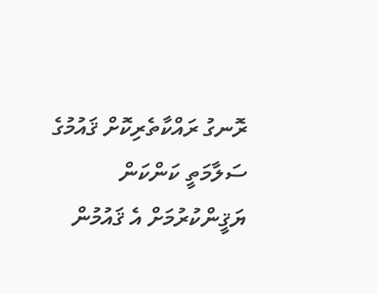ރޮނގު ރައްކާތެރިކޮށް ޤައުމުގެ ސަލާމަތީ ކަންކަން ޔަޤީންކުރުމަށް އެ ޤައުމުން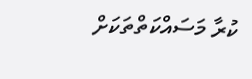ކުރާ މަސައްކަތްތަކަށް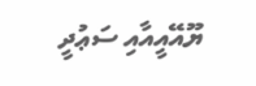ޔޫއޭއީއާއި ސަޢުދީ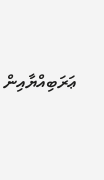ޢަރަބިއްޔާއިން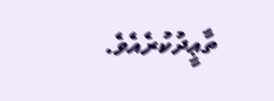ތާޢީދުކުރެއެވެ.